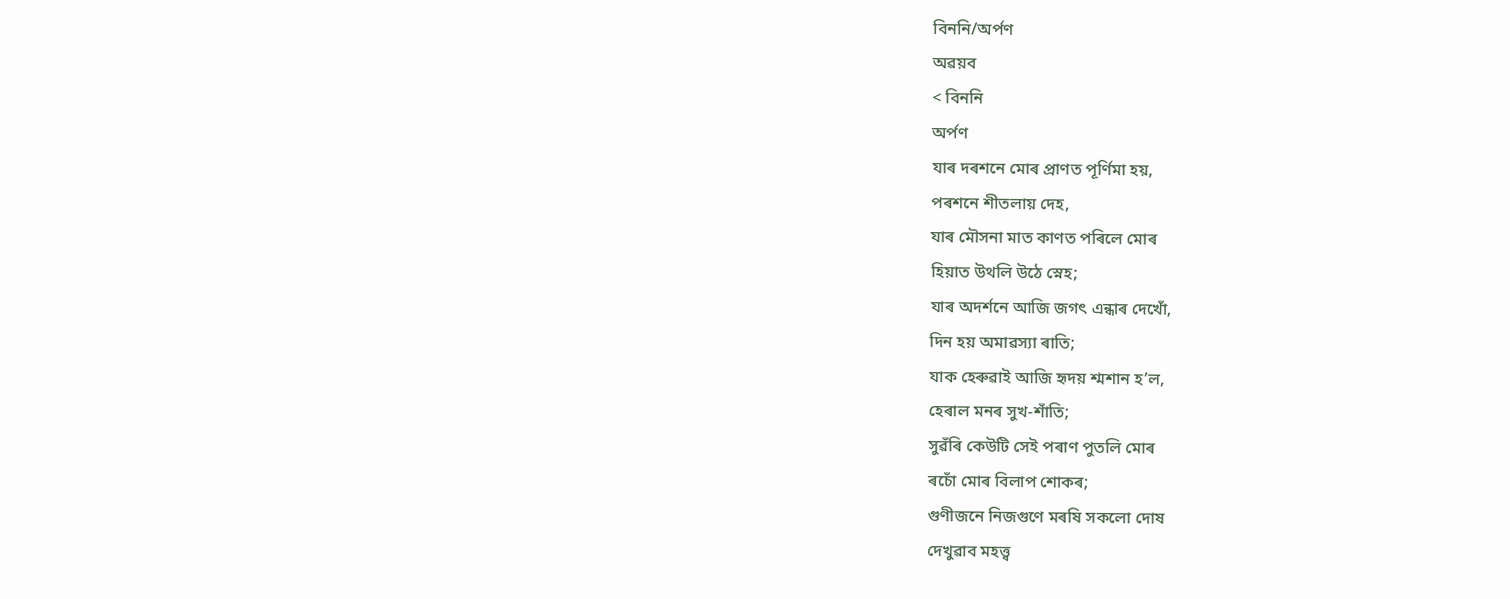বিননি/অৰ্পণ
অৱয়ব
< বিননি
অৰ্পণ
যাৰ দৰশনে মোৰ প্ৰাণত পূৰ্ণিমা হয়,
পৰশনে শীতলায় দেহ,
যাৰ মৌসনা মাত কাণত পৰিলে মোৰ
হিয়াত উথলি উঠে স্নেহ;
যাৰ অদৰ্শনে আজি জগৎ এন্ধাৰ দেখোঁ,
দিন হয় অমাৱস্যা ৰাতি;
যাক হেৰুৱাই আজি হৃদয় শ্মশান হ’ল,
হেৰাল মনৰ সুখ-শাঁতি;
সুৱঁৰি কেউটি সেই পৰাণ পুতলি মোৰ
ৰচোঁ মোৰ বিলাপ শোকৰ;
গুণীজনে নিজগুণে মৰষি সকলো দোষ
দেখুৱাব মহত্ত্ব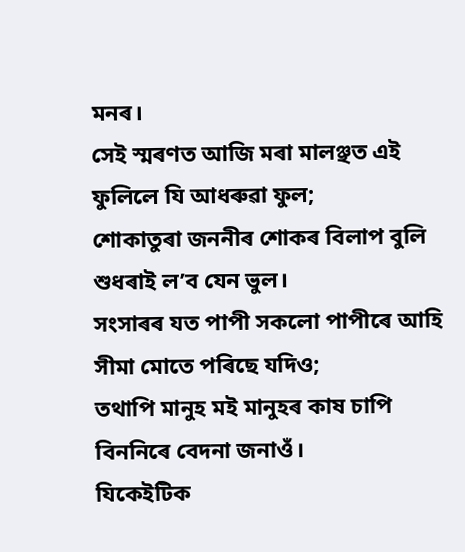মনৰ।
সেই স্মৰণত আজি মৰা মালঞ্ছত এই
ফুলিলে যি আধৰুৱা ফুল;
শোকাতুৰা জননীৰ শোকৰ বিলাপ বুলি
শুধৰাই ল’ব যেন ভুল।
সংসাৰৰ যত পাপী সকলো পাপীৰে আহি
সীমা মোতে পৰিছে যদিও;
তথাপি মানুহ মই মানুহৰ কাষ চাপি
বিননিৰে বেদনা জনাওঁ।
যিকেইটিক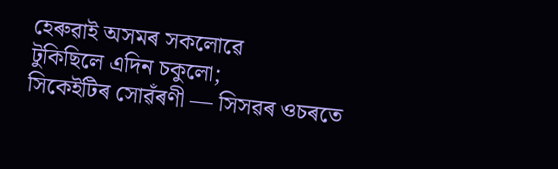হেৰুৱাই অসমৰ সকলোৱে
টুকিছিলে এদিন চকুলো;
সিকেইটিৰ সোৱঁৰণী — সিসৱৰ ওচৰতে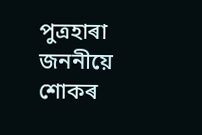পুত্ৰহাৰা জননীয়ে
শোকৰ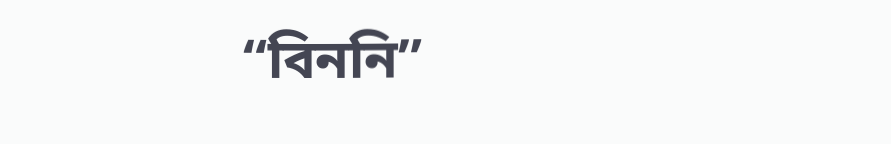“বিননি”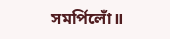সমৰ্পিলোঁ॥